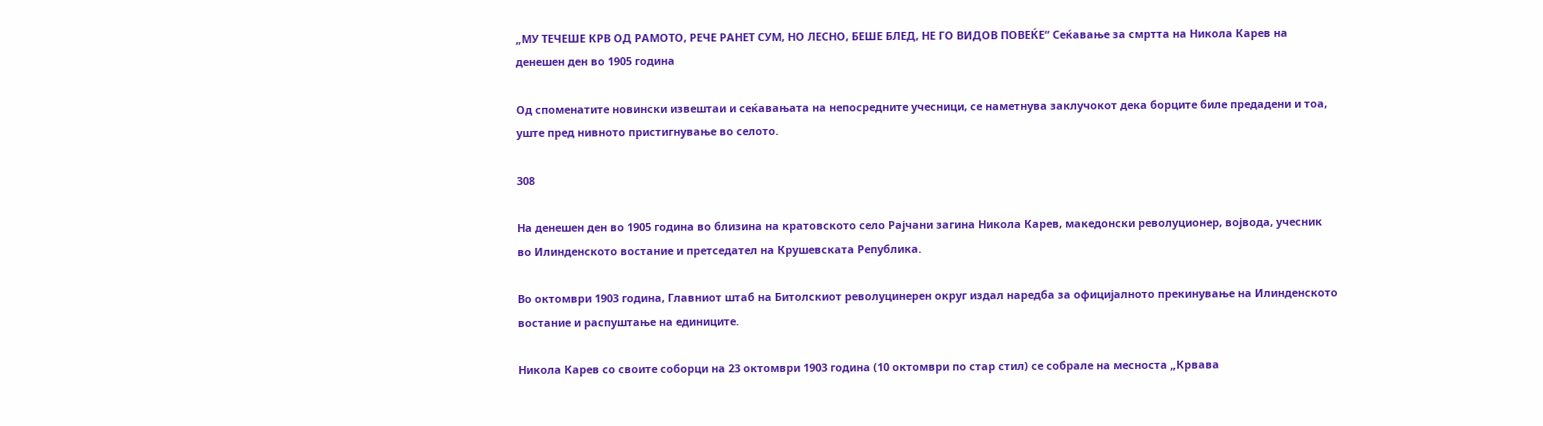„МУ ТЕЧЕШЕ КРВ ОД РАМОТО, РЕЧЕ РАНЕТ СУМ, НО ЛЕСНО, БЕШЕ БЛЕД, НЕ ГО ВИДОВ ПОВЕЌЕ“ Сеќавање за смртта на Никола Карев на денешен ден во 1905 година

Од споменатите новински извештаи и сеќавањата на непосредните учесници, се наметнува заклучокот дека борците биле предадени и тоа, уште пред нивното пристигнување во селото.

308

На денешен ден во 1905 година во близина на кратовското село Рајчани загина Никола Карев, македонски револуционер, војвода, учесник во Илинденското востание и претседател на Крушевската Република.

Во октомври 1903 година, Главниот штаб на Битолскиот револуцинерен округ издал наредба за официјалното прекинување на Илинденското востание и распуштање на единиците.

Никола Карев со своите соборци на 23 октомври 1903 година (10 октомври по стар стил) се собрале на месноста „Крвава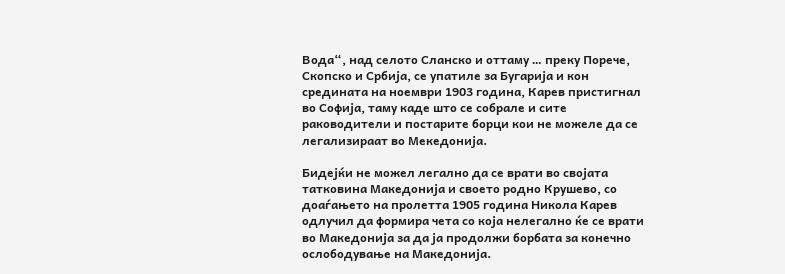Вода“, над селото Сланско и оттаму … преку Порече, Скопско и Србија, се упатиле за Бугарија и кон средината на ноември 1903 година, Карев пристигнал во Софија, таму каде што се собрале и сите раководители и постарите борци кои не можеле да се легализираат во Мекедонија.

Бидејќи не можел легално да се врати во својата татковина Македонија и своето родно Крушево, со доаѓањето на пролетта 1905 година Никола Карев одлучил да формира чета со која нелегално ќе се врати во Македонија за да ја продолжи борбата за конечно ослободување на Македонија.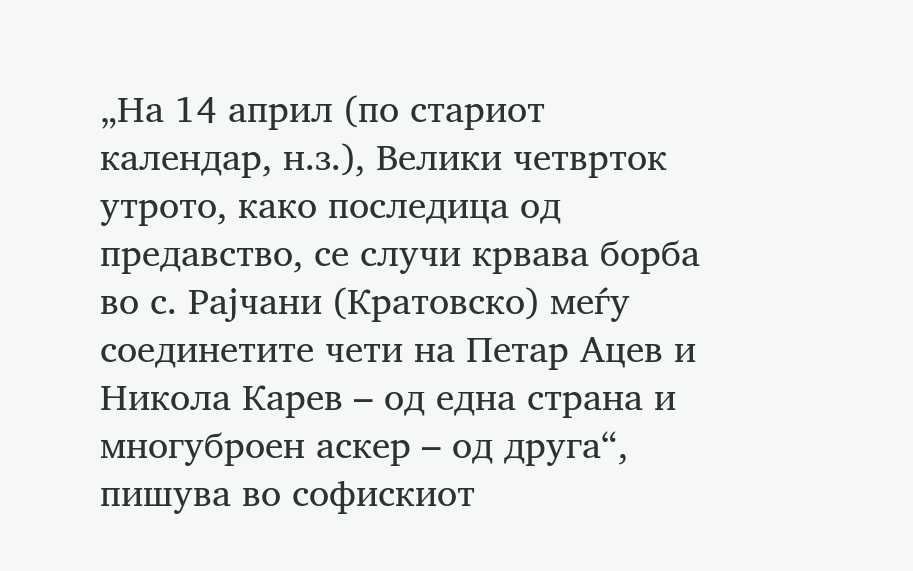„На 14 април (по стариот календар, н.з.), Велики четврток утрото, како последица од предавство, се случи крвава борба во с. Рајчани (Кратовско) меѓу соединетите чети на Петар Ацев и Никола Карев – од една страна и многуброен аскер – од друга“, пишува во софискиот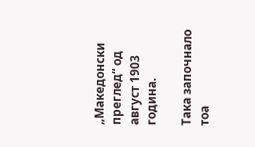„Македонски преглед“ од август 1903 година.

Така започнало тоа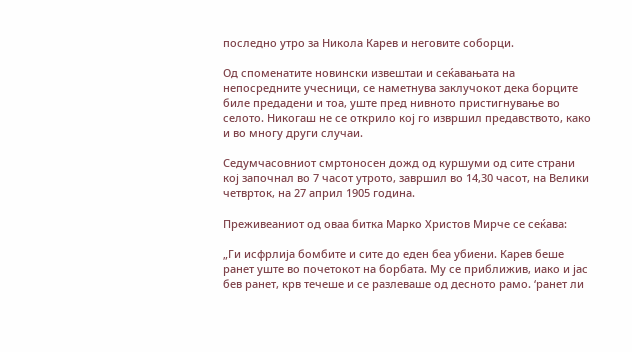последно утро за Никола Карев и неговите соборци.

Од споменатите новински извештаи и сеќавањата на непосредните учесници, се наметнува заклучокот дека борците биле предадени и тоа, уште пред нивното пристигнување во селото. Никогаш не се открило кој го извршил предавството, како и во многу други случаи.

Седумчасовниот смртоносен дожд од куршуми од сите страни кој започнал во 7 часот утрото, завршил во 14,30 часот, на Велики четврток, на 27 април 1905 година.

Преживеаниот од оваа битка Марко Христов Мирче се сеќава:

„Ги исфрлија бомбите и сите до еден беа убиени. Карев беше ранет уште во почетокот на борбата. Му се приближив, иако и јас бев ранет, крв течеше и се разлеваше од десното рамо. ‘ранет ли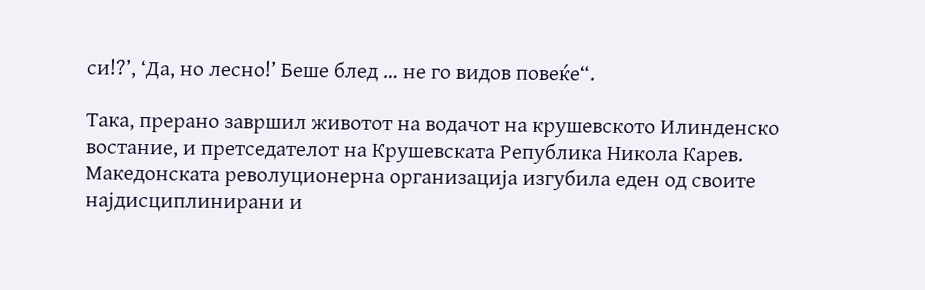си!?’, ‘Да, но лесно!’ Беше блед … не го видов повеќе“.

Така, прерано завршил животот на водачот на крушевското Илинденско востание, и претседателот на Крушевската Република Никола Карев. Македонската револуционерна организација изгубила еден од своите најдисциплинирани и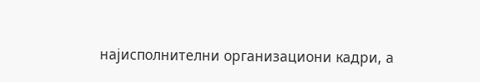најисполнителни организациони кадри, а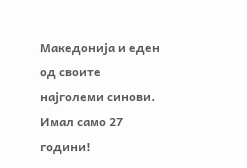Македонија и еден од своите најголеми синови. Имал само 27 години!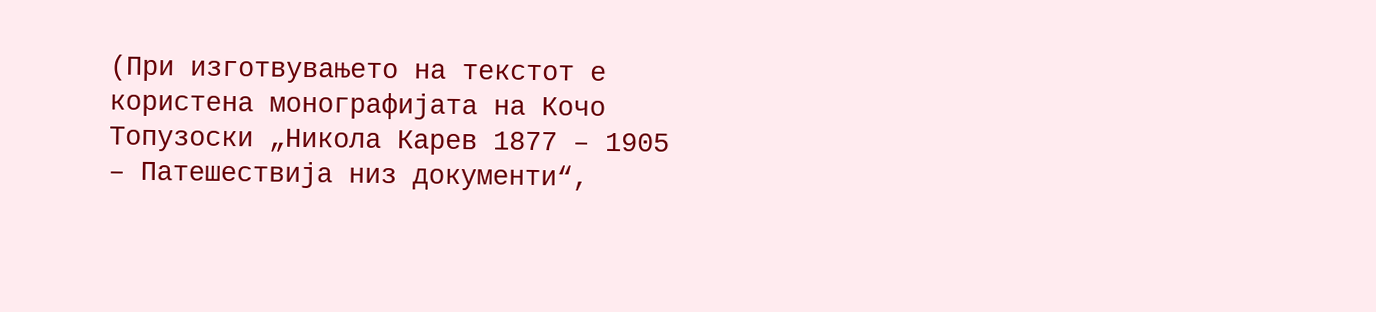(При изготвувањето на текстот е користена монографијата на Кочо Топузоски „Никола Карев 1877 – 1905 – Патешествија низ документи“,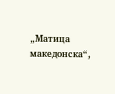„Матица македонска“,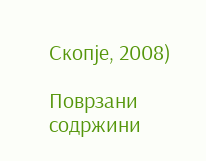Скопје, 2008)

Поврзани содржини